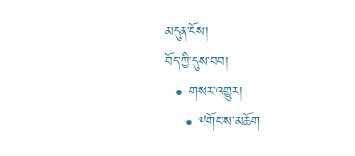མདུན་ངོས།
བོད་ཀྱི་དུས་བབ།
  • གསར་འགྱུར།
    • ༸གོང་ས་མཆོག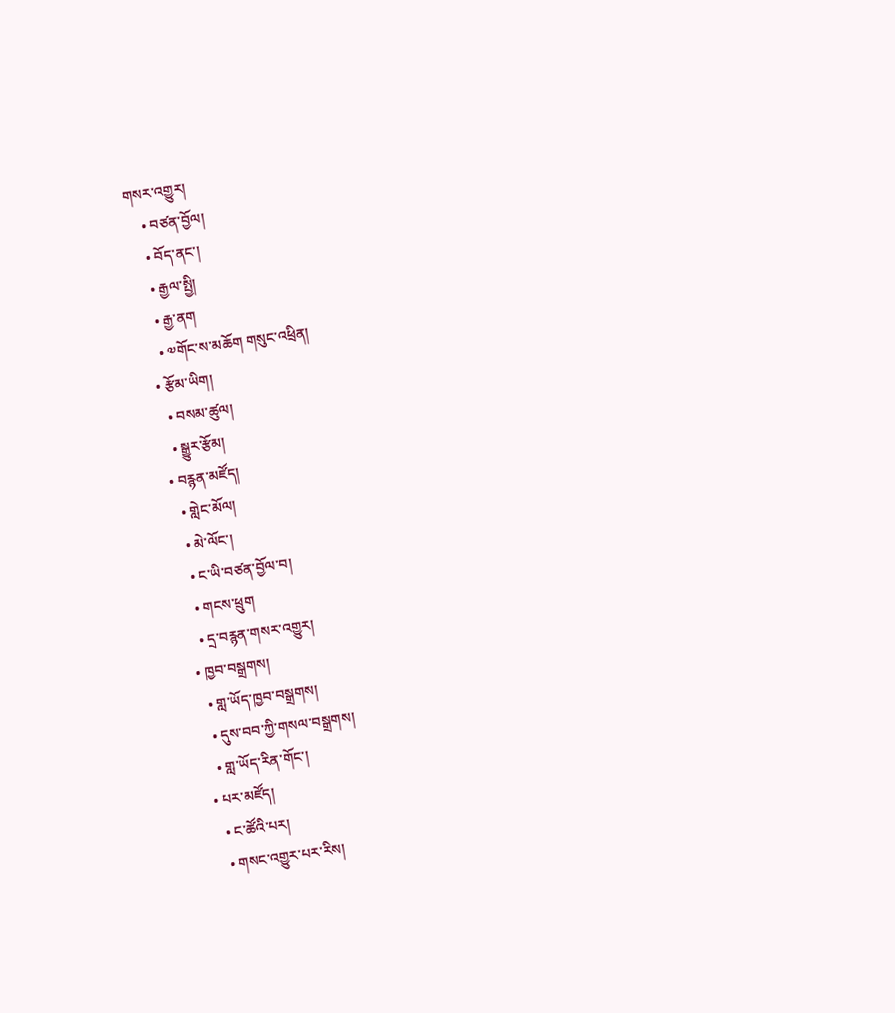གསར་འགྱུར།
    • བཙན་བྱོལ།
    • བོད་ནང་།
    • རྒྱལ་སྤྱི།
    • རྒྱ་ནག
    • ༧གོང་ས་མཆོག གསུང་འཕྲིན།
  • རྩོམ་ཡིག།
    • བསམ་ཚུལ།
    • སྒྱུར་རྩོམ།
  • བརྙན་མཛོད།
    • གླེང་མོལ།
    • མེ་ལོང་།
    • ང་ཡི་བཙན་བྱོལ་བ།
    • གངས་ཕྲུག
    • དྲ་བརྙན་གསར་འགྱུར།
  • ཁྱབ་བསྒྲགས།
    • གླ་ཡོད་ཁྱབ་བསྒྲགས།
    • དུས་བབ་ཀྱི་གསལ་བསྒྲགས།
    • གླ་ཡོད་རིན་གོང་།
  • པར་མཛོད།
    • ང་ཚོའི་པར།
    • གསང་འགྱུར་པར་རིས།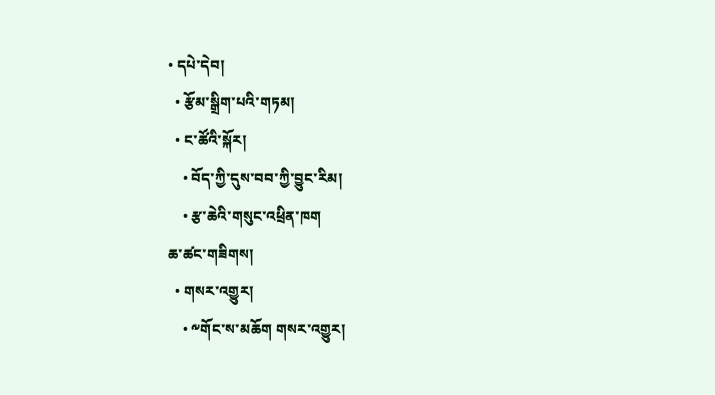• དཔེ་དེབ།
  • རྩོམ་སྒྲིག་པའི་གཏམ།
  • ང་ཚོའི་སྐོར།
    • བོད་ཀྱི་དུས་བབ་ཀྱི་བྱུང་རིམ།
    • རྩ་ཆེའི་གསུང་འཕྲིན་ཁག
ཆ་ཚང་གཟིགས།
  • གསར་འགྱུར།
    • ༸གོང་ས་མཆོག གསར་འགྱུར།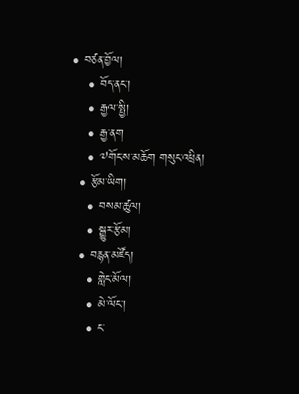• བཙན་བྱོལ།
    • བོད་ནང་།
    • རྒྱལ་སྤྱི།
    • རྒྱ་ནག
    • ༧གོང་ས་མཆོག གསུང་འཕྲིན།
  • རྩོམ་ཡིག།
    • བསམ་ཚུལ།
    • སྒྱུར་རྩོམ།
  • བརྙན་མཛོད།
    • གླེང་མོལ།
    • མེ་ལོང་།
    • ང་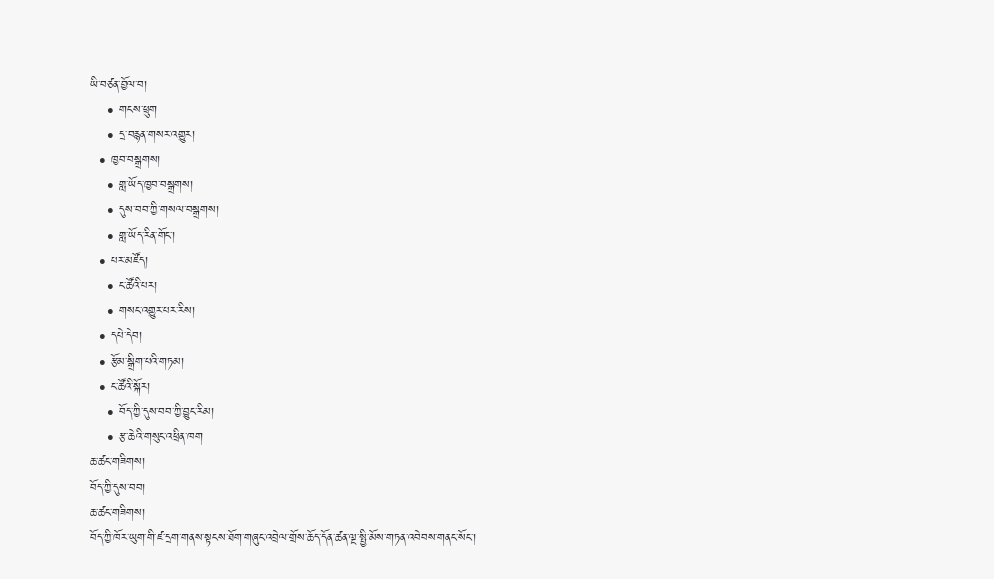ཡི་བཙན་བྱོལ་བ།
    • གངས་ཕྲུག
    • དྲ་བརྙན་གསར་འགྱུར།
  • ཁྱབ་བསྒྲགས།
    • གླ་ཡོད་ཁྱབ་བསྒྲགས།
    • དུས་བབ་ཀྱི་གསལ་བསྒྲགས།
    • གླ་ཡོད་རིན་གོང་།
  • པར་མཛོད།
    • ང་ཚོའི་པར།
    • གསང་འགྱུར་པར་རིས།
  • དཔེ་དེབ།
  • རྩོམ་སྒྲིག་པའི་གཏམ།
  • ང་ཚོའི་སྐོར།
    • བོད་ཀྱི་དུས་བབ་ཀྱི་བྱུང་རིམ།
    • རྩ་ཆེའི་གསུང་འཕྲིན་ཁག
ཆ་ཚང་གཟིགས།
བོད་ཀྱི་དུས་བབ།
ཆ་ཚང་གཟིགས།
བོད་ཀྱི་ཁོར་ཡུག་གི་ཛ་དྲག་གནས་སྟངས་ཐོག་གཞུང་འབྲེལ་གྲོས་ཆོད་དོན་ཚན་ལྔ་སྤྱི་མོས་གཏན་འབེབས་གནང་སོང་།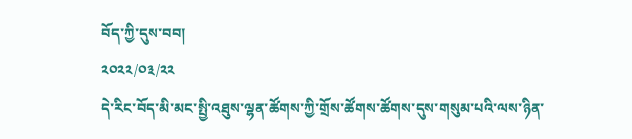བོད་ཀྱི་དུས་བབ།
༢༠༢༢/༠༣/༢༢
དེ་རིང་བོད་མི་མང་སྤྱི་འཐུས་ལྷན་ཚོགས་ཀྱི་གྲོས་ཚོགས་ཚོགས་དུས་གསུམ་པའི་ལས་ཉིན་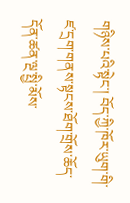གཉིས་པའི་སྟེང་། བོད་ཀྱི་ཁོར་ཡུག་གི་ཛ་དྲག་གནས་སྟངས་ཐོག་གྲོས་ཆོད་དོན་ཚན་ལྔ་སྤྱི་མོས་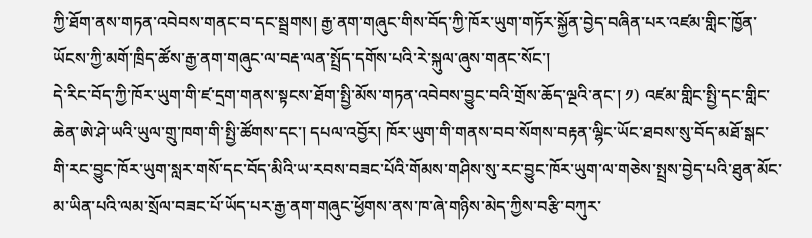ཀྱི་ཐོག་ནས་གཏན་འབེབས་གནང་བ་དང་སྦྲགས། རྒྱ་ནག་གཞུང་གིས་བོད་ཀྱི་ཁོར་ཡུག་གཏོར་སྐྱོན་བྱེད་བཞིན་པར་འཛམ་གླིང་ཁྱོན་ཡོངས་ཀྱི་མགོ་ཁྲིད་ཚོས་རྒྱ་ནག་གཞུང་ལ་བརྡ་ལན་སྤྲོད་དགོས་པའི་རེ་སྐུལ་ཞུས་གནང་སོང་།
དེ་རིང་བོད་ཀྱི་ཁོར་ཡུག་གི་ཛ་དྲག་གནས་སྟངས་ཐོག་སྤྱི་མོས་གཏན་འབེབས་བྱུང་བའི་གྲོས་ཆོད་ལྔའི་ནང་། ༡) འཛམ་གླིང་སྤྱི་དང་གླིང་ཆེན་ཨེ་ཤེ་ཡའི་ཡུལ་གྲུ་ཁག་གི་སྤྱི་ཚོགས་དང་། དཔལ་འབྱོར། ཁོར་ཡུག་གི་གནས་བབ་སོགས་བརྟན་ལྷིང་ཡོང་ཐབས་སུ་བོད་མཐོ་སྒང་གི་རང་བྱུང་ཁོར་ཡུག་སླར་གསོ་དང་བོད་མིའི་ཡ་རབས་བཟང་པོའི་གོམས་གཤིས་སུ་རང་བྱུང་ཁོར་ཡུག་ལ་གཅེས་སྤྲས་བྱེད་པའི་ཐུན་མོང་མ་ཡིན་པའི་ལམ་སྲོལ་བཟང་པོ་ཡོད་པར་རྒྱ་ནག་གཞུང་ཕྱོགས་ནས་ཁ་ཞེ་གཉིས་མེད་ཀྱིས་བརྩི་བཀུར་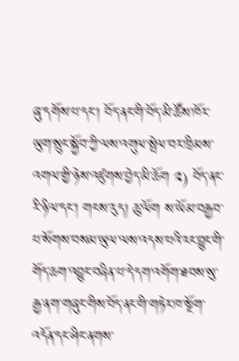ཞུ་དགོས་པ་དང་། བོད་ནང་གི་བོད་མི་ཚོས་ཁོར་ཡུག་སྲུང་སྐྱོབ་ཀྱི་ལས་འགུལ་སྤེལ་བར་ཁྲིམས་འགལ་གྱི་ཉེས་འཛུགས་བྱེད་མི་ཆོག ༢) བོད་ནང་རི་ཉིལ་དང་། གངས་རུད། ཆུ་ལོག ས་ཡོམ་བརྒྱབ་པ་སོགས་བསམ་ཡུལ་ལས་འདས་པའི་རང་བྱུང་གི་གོད་ཆག་འབྱུང་བཞིན་པ་དེ་དག་འགོག་ཐབས་སུ་རྒྱ་ནག་གཞུང་གིས་བོད་ནང་གི་གཏེར་ཁ་སྔོག་འདོན་དང་ཤིང་ནགས་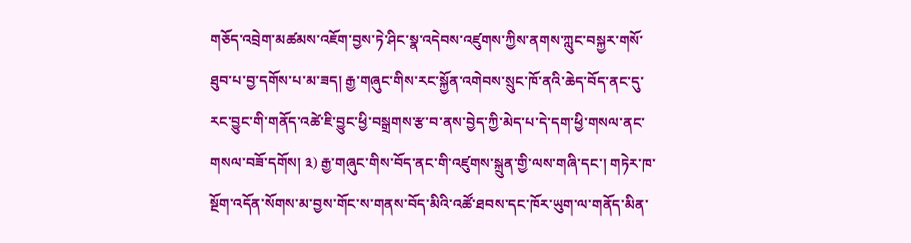གཅོད་འབྲེག་མཚམས་འཇོག་བྱས་ཏེ་ཤིང་སྣ་འདེབས་འཛུགས་ཀྱིས་ནགས་ཀླུང་བསྐྱར་གསོ་ཐུབ་པ་བྱ་དགོས་པ་མ་ཟད། རྒྱ་གཞུང་གིས་རང་སྐྱོན་འགེབས་སྲུང་ཁོ་ནའི་ཆེད་བོད་ནང་དུ་རང་བྱུང་གི་གནོད་འཚེ་ཇི་བྱུང་ཕྱི་བསྒྲགས་རྩ་བ་ནས་བྱེད་ཀྱི་མེད་པ་དེ་དག་ཕྱི་གསལ་ནང་གསལ་བཟོ་དགོས། ༣) རྒྱ་གཞུང་གིས་བོད་ནང་གི་འཛུགས་སྐྲུན་གྱི་ལས་གཞི་དང་། གཏེར་ཁ་སྔོག་འདོན་སོགས་མ་བྱས་གོང་ས་གནས་བོད་མིའི་འཚོ་ཐབས་དང་ཁོར་ཡུག་ལ་གནོད་མིན་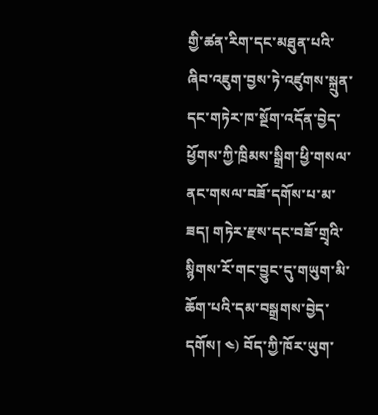གྱི་ཚན་རིག་དང་མཐུན་པའི་ཞིབ་འཇུག་བྱས་ཏེ་འཛུགས་སྐྲུན་དང་གཏེར་ཁ་སྔོག་འདོན་བྱེད་ཕྱོགས་ཀྱི་ཁྲིམས་སྒྲིག་ཕྱི་གསལ་ནང་གསལ་བཟོ་དགོས་པ་མ་ཟད། གཏེར་རྫས་དང་བཟོ་གྲྭའི་སྙིགས་རོ་གང་བྱུང་དུ་གཡུག་མི་ཆོག་པའི་དམ་བསྒྲགས་བྱེད་དགོས། ༤) བོད་ཀྱི་ཁོར་ཡུག་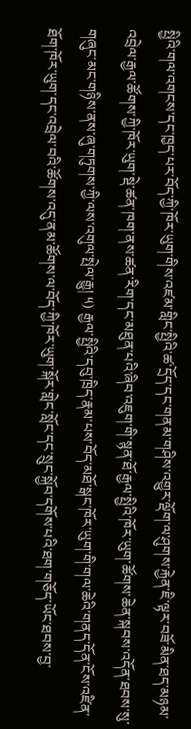སྤྱིའི་གལ་འགངས་དང་ཁྱད་པར་བོད་ཀྱི་ཁོར་ཡུག་གིས་འཛམ་གླིང་སྤྱིའི་ཚ་དྲོད་དང་གནམ་གཤིས་འགྱུར་ལྡོག་ལ་ཤུགས་རྐྱེན་ཇི་ལྟར་བཟོ་མིན་ཐད་མཉམ་འབྲེལ་རྒྱལ་ཚོགས་ཀྱི་ཁོར་ཡུག་སྡེ་ཚན་ཁག་ནས་ཚན་རིག་དང་མཐུན་པའི་ཞིབ་འཇུག་གི་སྙན་ཐོ་རྒྱལ་སྤྱིའི་ཁོར་ཡུག་ཚོགས་ཆེན་སྐབས་འདོན་ཐབས་སུ་གཞུང་མང་གཉིས་ནས་ཞུ་གཏུགས་ཀྱི་ལས་འགུལ་སྤེལ་རྒྱུ། ༥) རྒྱལ་སྤྱིའི་དབུ་ཁྲིད་རྣམ་པས་བོད་མཐོ་སྒང་ཁོར་ཡུག་གི་གལ་ཆེའི་གནད་དོན་ངོས་འཛིན་ཐོག་ཁོར་ཡུག་དང་འབྲེལ་བའི་ཚོགས་འདུ་ནམ་ཚོགས་ལ་བོད་ཀྱི་ཁོར་ཡུག་སྐོར་གླེང་སློང་དང་སྲུང་སྐྱོབ་དགོས་པའི་ཐག་གཅོད་ཡོང་ཐབས་བྱ་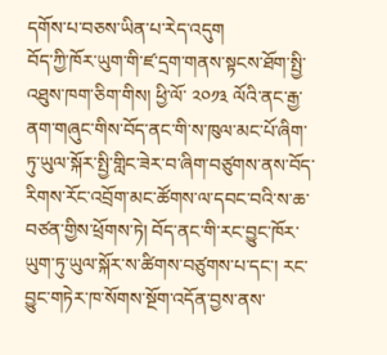དགོས་པ་བཅས་ཡིན་པ་རེད་འདུག
བོད་ཀྱི་ཁོར་ཡུག་གི་ཛ་དྲག་གནས་སྟངས་ཐོག་སྤྱི་འཐུས་ཁག་ཅིག་གིས། ཕྱི་ལོ་ ༢༠༡༣ ལོའི་ནང་རྒྱ་ནག་གཞུང་གིས་བོད་ནང་གི་ས་ཁུལ་མང་པོ་ཞིག་ཏུ་ཡུལ་སྐོར་སྤྱི་གླིང་ཟེར་བ་ཞིག་བཙུགས་ནས་བོད་རིགས་རོང་འབྲོག་མང་ཚོགས་ལ་དབང་བའི་ས་ཆ་བཙན་གྱིས་ཕྲོགས་ཏེ། བོད་ནང་གི་རང་བྱུང་ཁོར་ཡུག་ཏུ་ཡུལ་སྐོར་ས་ཚིགས་བཙུགས་པ་དང་། རང་བྱུང་གཏེར་ཁ་སོགས་སྔོག་འདོན་བྱས་ནས་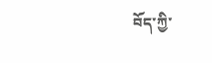བོད་ཀྱི་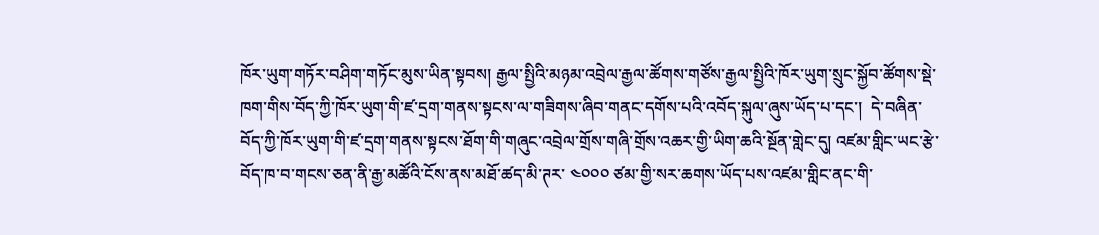ཁོར་ཡུག་གཏོར་བཤིག་གཏོང་མུས་ཡིན་སྟབས། རྒྱལ་སྤྱིའི་མཉམ་འབྲེལ་རྒྱལ་ཚོགས་གཙོས་རྒྱལ་སྤྱིའི་ཁོར་ཡུག་སྲུང་སྐྱོབ་ཚོགས་སྡེ་ཁག་གིས་བོད་ཀྱི་ཁོར་ཡུག་གི་ཛ་དྲག་གནས་སྟངས་ལ་གཟིགས་ཞིབ་གནང་དགོས་པའི་འབོད་སྐུལ་ཞུས་ཡོད་པ་དང་།  དེ་བཞིན་བོད་ཀྱི་ཁོར་ཡུག་གི་ཛ་དྲག་གནས་སྟངས་ཐོག་གི་གཞུང་འབྲེལ་གྲོས་གཞི་གྲོས་འཆར་གྱི་ཡིག་ཆའི་སྔོན་གླེང་དུ། འཛམ་གླིང་ཡང་རྩེ་བོད་ཁ་བ་གངས་ཅན་ནི་རྒྱ་མཚོའི་ངོས་ནས་མཐོ་ཚད་མི་ཊར་ ༤༠༠༠ ཙམ་གྱི་སར་ཆགས་ཡོད་པས་འཛམ་གླིང་ནང་གི་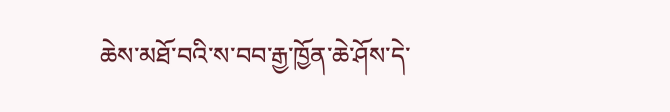ཆེས་མཐོ་བའི་ས་བབ་རྒྱ་ཁྱོན་ཆེ་ཤོས་དེ་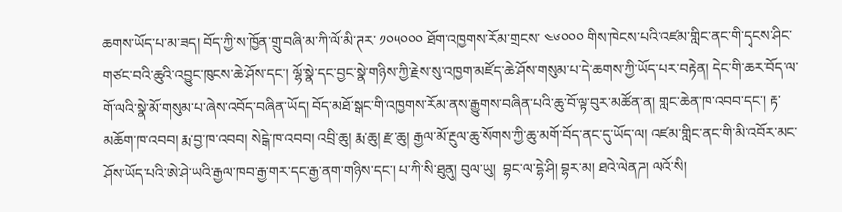ཆགས་ཡོད་པ་མ་ཟད། བོད་ཀྱི་ས་ཁྱོན་གྲུ་བཞི་མ་ཀི་ལོ་མི་ཊར་ ༡༠༥༠༠༠ ཐོག་འཁྱགས་རོམ་གྲངས་ ༤༦༠༠༠ གིས་ཁེངས་པའི་འཛམ་གླིང་ནང་གི་དྭངས་ཤིང་གཙང་བའི་ཆུའི་འབྱུང་ཁུངས་ཆེ་ཤོས་དང་། ལྷོ་སྣེ་དང་བྱང་སྣེ་གཉིས་ཀྱི་རྗེས་སུ་འཁྱག་མཛོད་ཆེ་ཤོས་གསུམ་པ་དེ་ཆགས་ཀྱི་ཡོད་པར་བརྟེན། དེང་གི་ཆར་བོད་ལ་གོ་ལའི་སྣེ་མོ་གསུམ་པ་ཞེས་འབོད་བཞིན་ཡོད། བོད་མཐོ་སྒང་གི་འཁྱགས་རོམ་ནས་རྒྱུགས་བཞིན་པའི་ཆུ་བོ་ལྟ་བུར་མཚོན་ན། གླང་ཆེན་ཁ་འབབ་དང་། རྟ་མཆོག་ཁ་འབབ། རྨ་བྱ་ཁ་འབབ། སེངྒེ་ཁ་འབབ། འབྲི་ཆུ། རྨ་ཆུ། རྫ་ཆུ། རྒྱལ་མོ་རྔུལ་ཆུ་སོགས་ཀྱི་ཆུ་མགོ་བོད་ནང་དུ་ཡོད་ལ། འཛམ་གླིང་ནང་གི་མི་འབོར་མང་ཤོས་ཡོད་པའི་ཨེ་ཤེ་ཡའི་རྒྱལ་ཁབ་རྒྱ་གར་དང་རྒྱ་ནག་གཉིས་དང་། པ་ཀི་སི་ཐུནུ། བུལ་ཡུ།  བྷང་ལ་དྷེ་ཤི། བྷར་མ། ཐའེ་ལེནཌ། ལའོ་སི།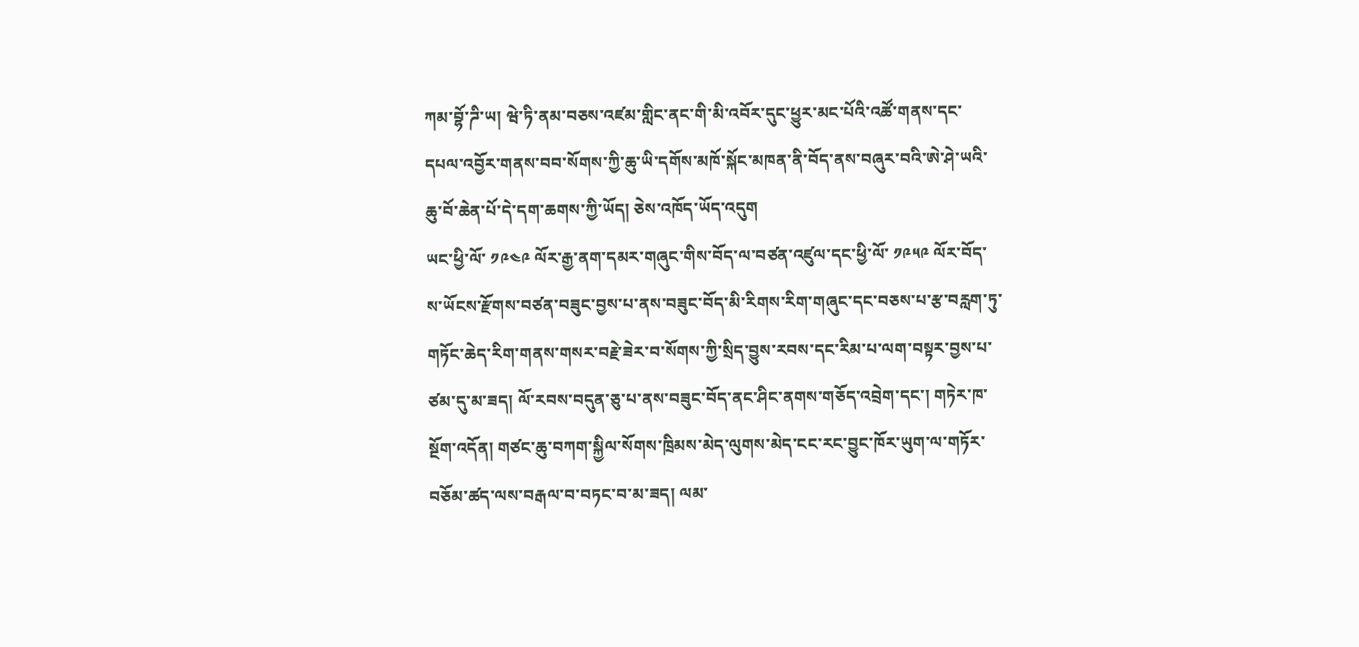ཀམ་བྷོ་ཌི་ཡ། ཝེ་ཏི་ནམ་བཅས་འཛམ་གླིང་ནང་གི་མི་འབོར་དུང་ཕྱུར་མང་པོའི་འཚོ་གནས་དང་དཔལ་འབྱོར་གནས་བབ་སོགས་ཀྱི་ཆུ་ཡི་དགོས་མཁོ་སྐོང་མཁན་ནི་བོད་ནས་བཞུར་བའི་ཨེ་ཤེ་ཡའི་ཆུ་བོ་ཆེན་པོ་དེ་དག་ཆགས་ཀྱི་ཡོད། ཅེས་འཁོད་ཡོད་འདུག
ཡང་ཕྱི་ལོ་ ༡༩༤༩ ལོར་རྒྱ་ནག་དམར་གཞུང་གིས་བོད་ལ་བཙན་འཛུལ་དང་ཕྱི་ལོ་ ༡༩༥༩ ལོར་བོད་ས་ཡོངས་རྫོགས་བཙན་བཟུང་བྱས་པ་ནས་བཟུང་བོད་མི་རིགས་རིག་གཞུང་དང་བཅས་པ་རྩ་བརླག་ཏུ་གཏོང་ཆེད་རིག་གནས་གསར་བརྗེ་ཟེར་བ་སོགས་ཀྱི་སྲིད་བྱུས་རབས་དང་རིམ་པ་ལག་བསྟར་བྱས་པ་ཙམ་དུ་མ་ཟད། ལོ་རབས་བདུན་ཅུ་པ་ནས་བཟུང་བོད་ནང་ཤིང་ནགས་གཅོད་འབྲེག་དང་། གཏེར་ཁ་སྔོག་འདོན། གཙང་ཆུ་བཀག་སྐྱིལ་སོགས་ཁྲིམས་མེད་ལུགས་མེད་ངང་རང་བྱུང་ཁོར་ཡུག་ལ་གཏོར་བཅོམ་ཚད་ལས་བརྒལ་བ་བཏང་བ་མ་ཟད། ལམ་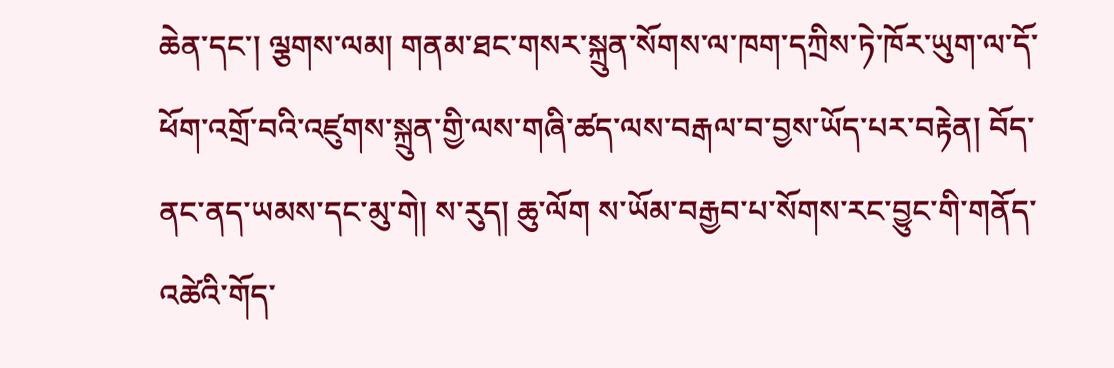ཆེན་དང་། ལྕགས་ལམ། གནམ་ཐང་གསར་སྐྲུན་སོགས་ལ་ཁག་དཀྲིས་ཏེ་ཁོར་ཡུག་ལ་དོ་ཕོག་འགྲོ་བའི་འཛུགས་སྐྲུན་གྱི་ལས་གཞི་ཚད་ལས་བརྒལ་བ་བྱས་ཡོད་པར་བརྟེན། བོད་ནང་ནད་ཡམས་དང་མུ་གེ། ས་རུད། ཆུ་ལོག ས་ཡོམ་བརྒྱབ་པ་སོགས་རང་བྱུང་གི་གནོད་འཚེའི་གོད་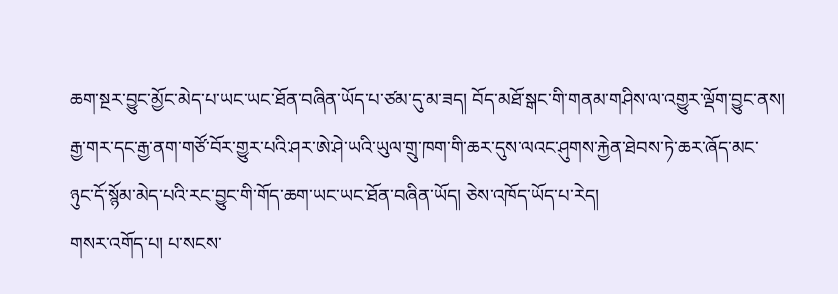ཆག་སྔར་བྱུང་མྱོང་མེད་པ་ཡང་ཡང་ཐོན་བཞིན་ཡོད་པ་ཙམ་དུ་མ་ཟད། བོད་མཐོ་སྒང་གི་གནམ་གཤིས་ལ་འགྱུར་ལྡོག་བྱུང་ནས། རྒྱ་གར་དང་རྒྱ་ནག་གཙོ་བོར་གྱུར་པའི་ཤར་ཨེ་ཤེ་ཡའི་ཡུལ་གྲུ་ཁག་གི་ཆར་དུས་ལའང་ཤུགས་རྐྱེན་ཐེབས་ཏེ་ཆར་ཞོད་མང་ཉུང་དོ་སྙོམ་མེད་པའི་རང་བྱུང་གི་གོད་ཆག་ཡང་ཡང་ཐོན་བཞིན་ཡོད། ཅེས་འཁོད་ཡོད་པ་རེད།
གསར་འགོད་པ། པ་སངས་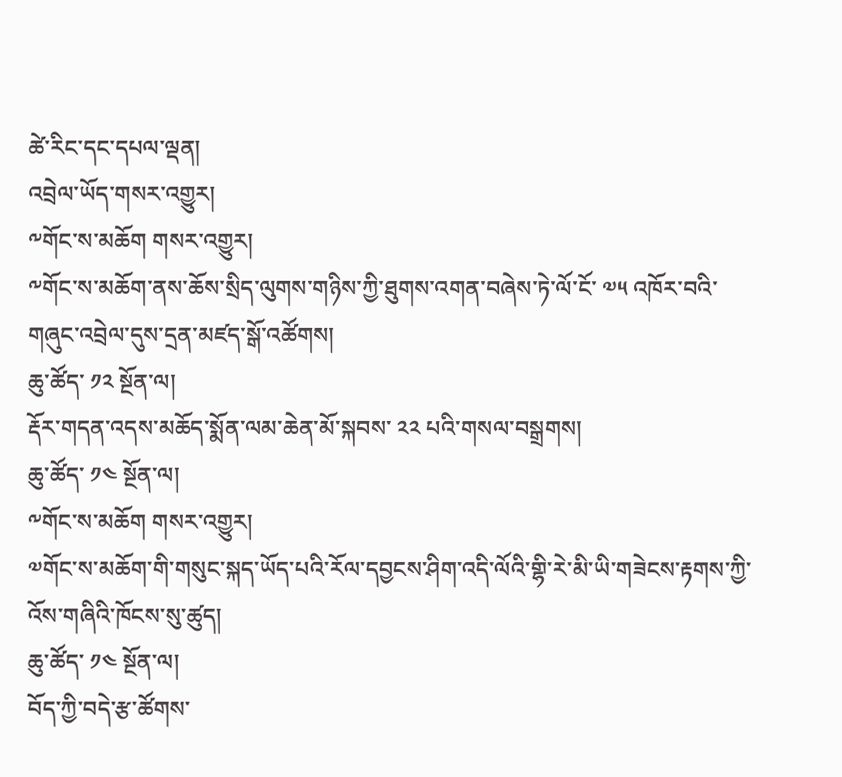ཚེ་རིང་དང་དཔལ་ལྡན།
འབྲེལ་ཡོད་གསར་འགྱུར།
༸གོང་ས་མཆོག གསར་འགྱུར།
༸གོང་ས་མཆོག་ནས་ཆོས་སྲིད་ལུགས་གཉིས་ཀྱི་ཐུགས་འགན་བཞེས་ཏེ་ལོ་ངོ་ ༧༥ འཁོར་བའི་གཞུང་འབྲེལ་དུས་དྲན་མཛད་སྒོ་འཚོགས།
ཆུ་ཚོད་ ༡༢ སྔོན་ལ།
རྡོར་གདན་འདས་མཆོད་སྨོན་ལམ་ཆེན་མོ་སྐབས་ ༢༢ པའི་གསལ་བསྒྲགས།
ཆུ་ཚོད་ ༡༤ སྔོན་ལ།
༸གོང་ས་མཆོག གསར་འགྱུར།
༧གོང་ས་མཆོག་གི་གསུང་སྐད་ཡོད་པའི་རོལ་དབྱངས་ཤིག་འདི་ལོའི་གྷི་རེ་མི་ཡི་གཟེངས་རྟགས་ཀྱི་འོས་གཞིའི་ཁོངས་སུ་ཚུད།
ཆུ་ཚོད་ ༡༤ སྔོན་ལ།
བོད་ཀྱི་བདེ་རྩ་ཚོགས་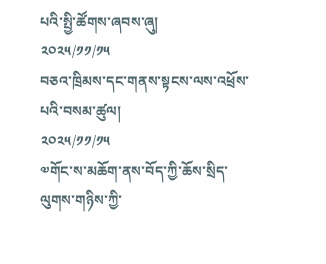པའི་སྤྱི་ཚོགས་ཞབས་ཞུ།
༢༠༢༥/༡༡/༡༥
བཅའ་ཁྲིམས་དང་གནས་སྟངས་ལས་འཕྲོས་པའི་བསམ་ཚུལ།
༢༠༢༥/༡༡/༡༥
༧གོང་ས་མཆོག་ནས་བོད་ཀྱི་ཆོས་སྲིད་ལུགས་གཉིས་ཀྱི་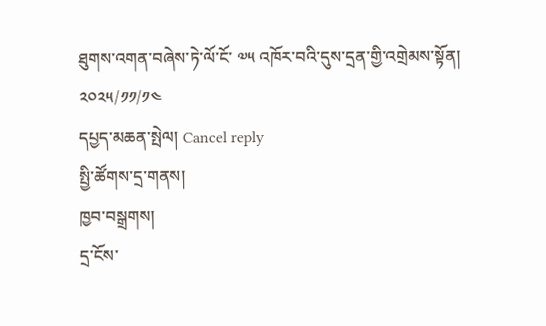ཐུགས་འགན་བཞེས་ཏེ་ལོ་ངོ་ ༧༥ འཁོར་བའི་དུས་དྲན་གྱི་འགྲེམས་སྟོན།
༢༠༢༥/༡༡/༡༤
དཔྱད་མཆན་སྤེལ། Cancel reply
སྤྱི་ཚོགས་དྲ་གནས།
ཁྱབ་བསྒྲགས།
དྲ་ངོས་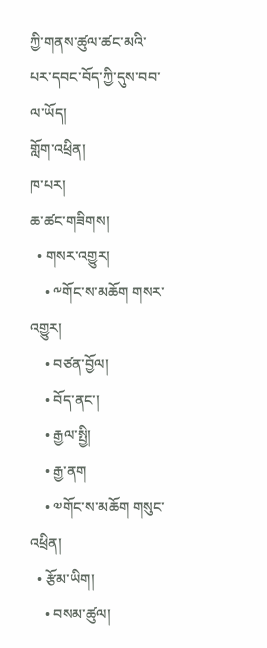ཀྱི་གནས་ཚུལ་ཚང་མའི་པར་དབང་བོད་ཀྱི་དུས་བབ་ལ་ཡོད།
གློག་འཕྲིན།
ཁ་པར།
ཆ་ཚང་གཟིགས།
  • གསར་འགྱུར།
    • ༸གོང་ས་མཆོག གསར་འགྱུར།
    • བཙན་བྱོལ།
    • བོད་ནང་།
    • རྒྱལ་སྤྱི།
    • རྒྱ་ནག
    • ༧གོང་ས་མཆོག གསུང་འཕྲིན།
  • རྩོམ་ཡིག།
    • བསམ་ཚུལ།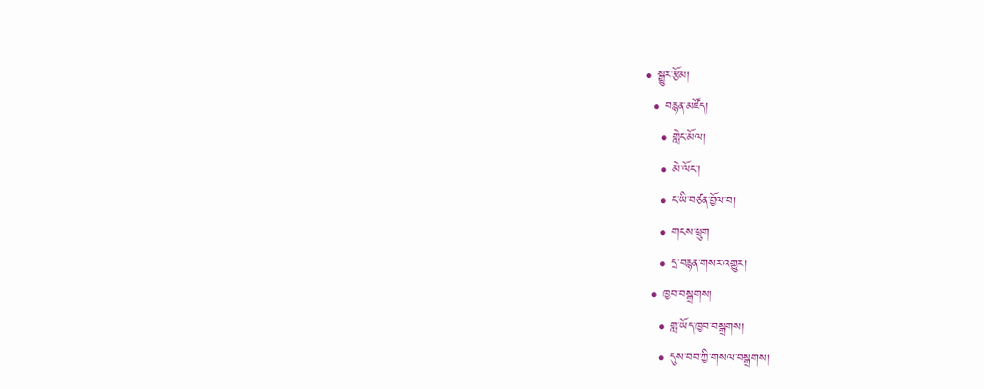• སྒྱུར་རྩོམ།
  • བརྙན་མཛོད།
    • གླེང་མོལ།
    • མེ་ལོང་།
    • ང་ཡི་བཙན་བྱོལ་བ།
    • གངས་ཕྲུག
    • དྲ་བརྙན་གསར་འགྱུར།
  • ཁྱབ་བསྒྲགས།
    • གླ་ཡོད་ཁྱབ་བསྒྲགས།
    • དུས་བབ་ཀྱི་གསལ་བསྒྲགས།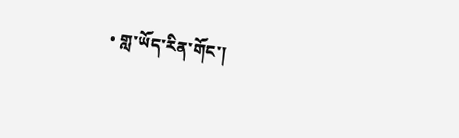• གླ་ཡོད་རིན་གོང་།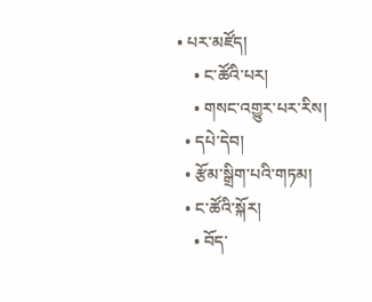• པར་མཛོད།
    • ང་ཚོའི་པར།
    • གསང་འགྱུར་པར་རིས།
  • དཔེ་དེབ།
  • རྩོམ་སྒྲིག་པའི་གཏམ།
  • ང་ཚོའི་སྐོར།
    • བོད་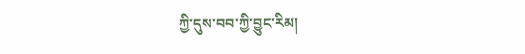ཀྱི་དུས་བབ་ཀྱི་བྱུང་རིམ།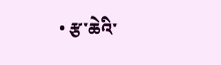• རྩ་ཆེའི་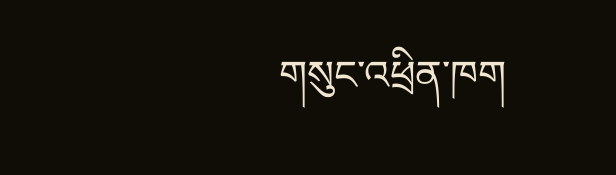གསུང་འཕྲིན་ཁག